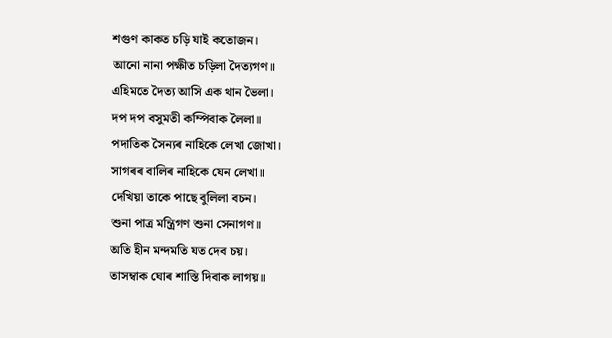শগুণ কাকত চড়ি যাই কতোজন।
আনো নানা পক্ষীত চড়িলা দৈত্যগণ॥
এহিমতে দৈত্য আসি এক থান ভৈলা।
দপ দপ বসুমতী কম্পিবাক লৈলা॥
পদাতিক সৈন্যৰ নাহিকে লেখা জোখা।
সাগৰৰ বালিৰ নাহিকে যেন লেখা॥
দেখিয়া তাকে পাছে বুলিলা বচন।
শুনা পাত্ৰ মন্ত্ৰিগণ শুনা সেনাগণ॥
অতি হীন মন্দমতি যত দেব চয়।
তাসম্বাক ঘোৰ শাস্তি দিবাক লাগয়॥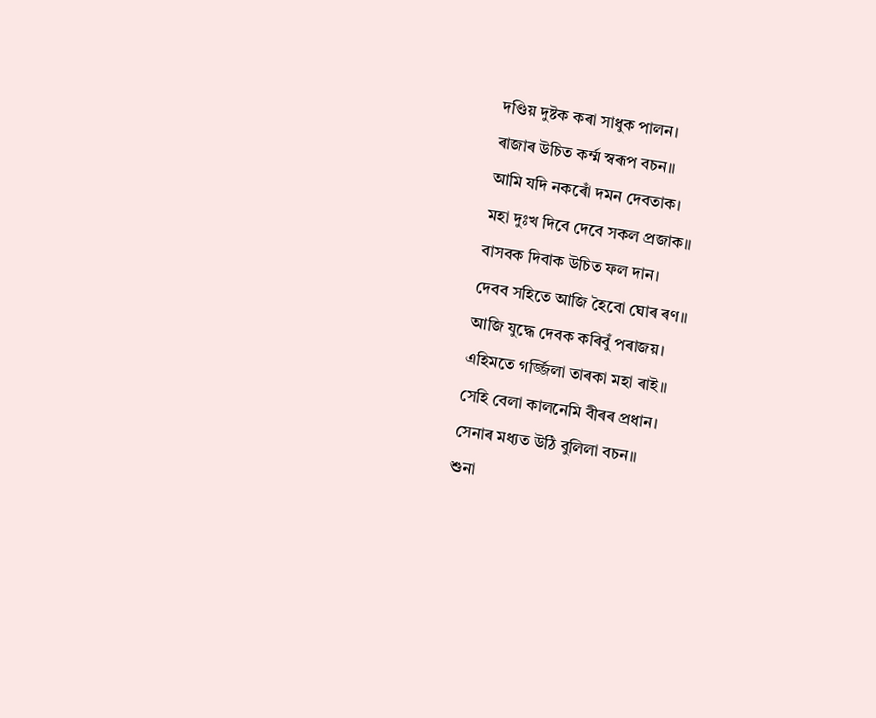দণ্ডিয় দুষ্টক কৰা সাধুক পালন।
ৰাজাৰ উচিত কৰ্ম্ম স্বৰূপ বচন॥
আমি যদি নকৰোঁ দমন দেবতাক।
মহা দুঃখ দিবে দেবে সকল প্ৰজাক॥
বাসবক দিবাক উচিত ফল দান।
দেবব সহিতে আজি হৈবো ঘোৰ ৰণ॥
আজি যুদ্ধে দেবক কৰিবুঁ পৰাজয়।
এহিমতে গৰ্জ্জিলা তাৰকা মহা ৰাই॥
সেহি বেলা কালনেমি বীৰৰ প্ৰধান।
সেনাৰ মধ্যত উঠি বুলিলা বচন॥
শুনা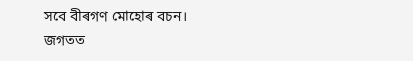সবে বীৰগণ মোহোৰ বচন।
জগতত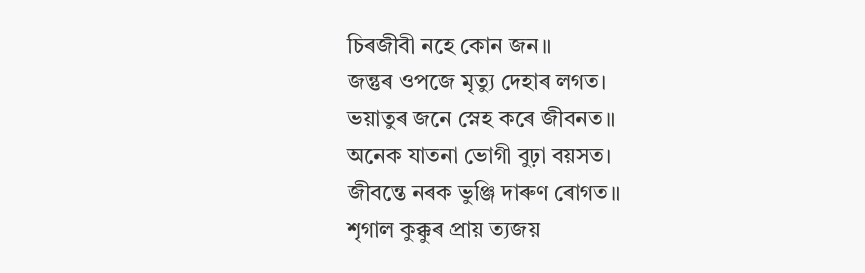চিৰজীবী নহে কোন জন॥
জন্তুৰ ওপজে মৃত্যু দেহাৰ লগত।
ভয়াতুৰ জনে স্নেহ কৰে জীবনত॥
অনেক যাতনা ভোগী বুঢ়া বয়সত।
জীবন্তে নৰক ভুঞ্জি দাৰুণ ৰোগত॥
শৃগাল কুক্কুৰ প্ৰায় ত্যজয়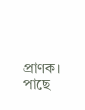প্ৰাণক।
পাছে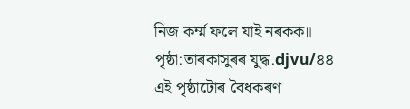নিজ কৰ্ম্ম ফলে যাই নৰকক॥
পৃষ্ঠা:তাৰকাসুৰৰ যুদ্ধ.djvu/৪৪
এই পৃষ্ঠাটোৰ বৈধকৰণ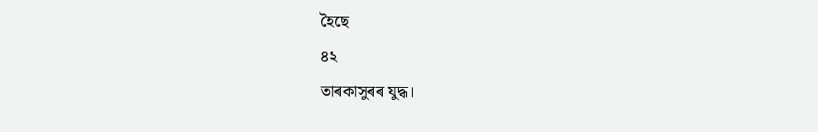হৈছে
৪২
তাৰকাসুৰৰ যুদ্ধ।